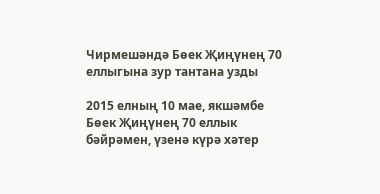Чирмешәндә Бөек Җиңүнең 70 еллыгына зур тантана узды

2015 елның 10 мае, якшәмбе
Бөек Җиңүнең 70 еллык бәйрәмен, үзенә күрә хәтер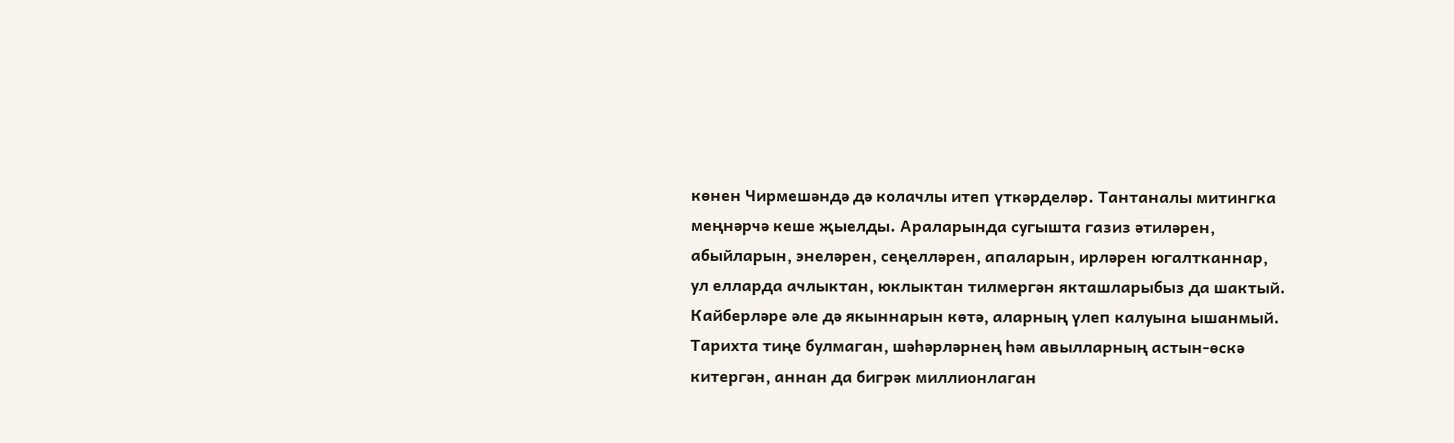көнен Чирмешәндә дә колачлы итеп үткәрделәр. Тантаналы митингка меңнәрчә кеше җыелды. Араларында сугышта газиз әтиләрен, абыйларын, энеләрен, сеңелләрен, апаларын, ирләрен югалтканнар, ул елларда ачлыктан, юклыктан тилмергән якташларыбыз да шактый. Кайберләре әле дә якыннарын көтә, аларның үлеп калуына ышанмый.
Тарихта тиңе булмаган, шәһәрләрнең һәм авылларның астын-өскә китергән, аннан да бигрәк миллионлаган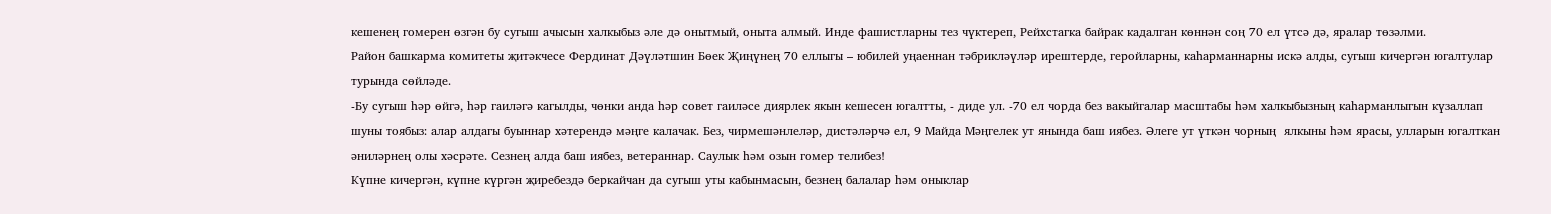кешенең гомерен өзгән бу сугыш ачысын халкыбыз әле дә онытмый, оныта алмый. Инде фашистларны тез чүктереп, Рейхстагка байрак кадалган көннән соң 70 ел үтсә дә, яралар төзәлми.
Район башкарма комитеты җитәкчесе Фердинат Дәүләтшин Бөек Җиңүнең 70 еллыгы – юбилей уңаеннан тәбрикләүләр ирештерде, геройларны, каһарманнарны искә алды, сугыш кичергән югалтулар турында сөйләде.
-Бу сугыш һәр өйгә, һәр гаиләгә кагылды, чөнки анда һәр совет гаиләсе диярлек якын кешесен югалтты, - диде ул. -70 ел чорда без вакыйгалар масштабы һәм халкыбызның каһарманлыгын күзаллап шуны тоябыз: алар алдагы буыннар хәтерендә мәңге калачак. Без, чирмешәнлеләр, дистәләрчә ел, 9 Майда Мәңгелек ут янында баш иябез. Әлеге ут үткән чорның  ялкыны һәм ярасы, улларын югалткан әниләрнең олы хәсрәте. Сезнең алда баш иябез, ветераннар. Саулык һәм озын гомер телибез!
Күпне кичергән, күпне күргән җиребездә беркайчан да сугыш уты кабынмасын, безнең балалар һәм оныклар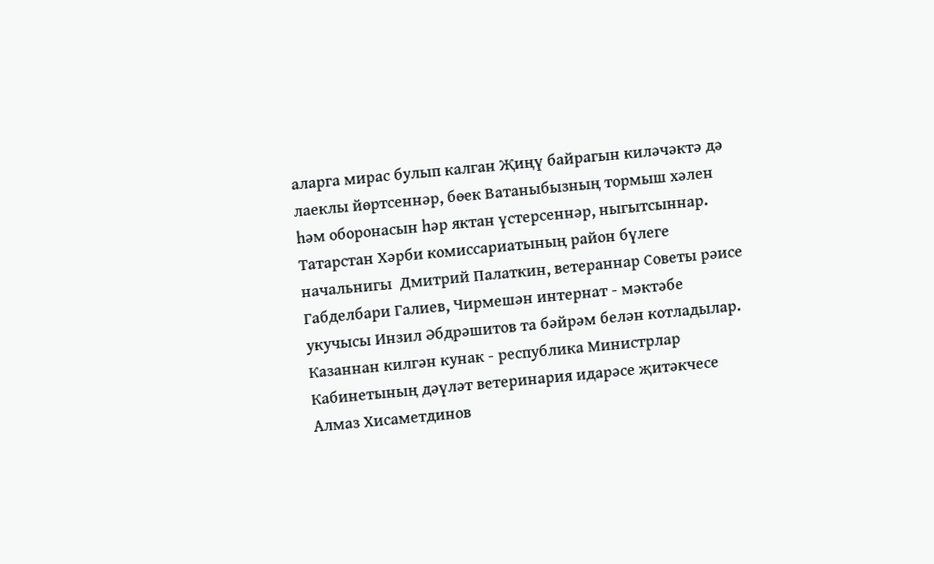аларга мирас булып калган Җиңү байрагын киләчәктә дә лаеклы йөртсеннәр, бөек Ватаныбызның тормыш хәлен һәм оборонасын һәр яктан үстерсеннәр, ныгытсыннар.
Татарстан Хәрби комиссариатының район бүлеге   начальнигы  Дмитрий Палаткин, ветераннар Советы рәисе Габделбари Галиев, Чирмешән интернат - мәктәбе укучысы Инзил Әбдрәшитов та бәйрәм белән котладылар. Казаннан килгән кунак - республика Министрлар Кабинетының дәүләт ветеринария идарәсе җитәкчесе Алмаз Хисаметдинов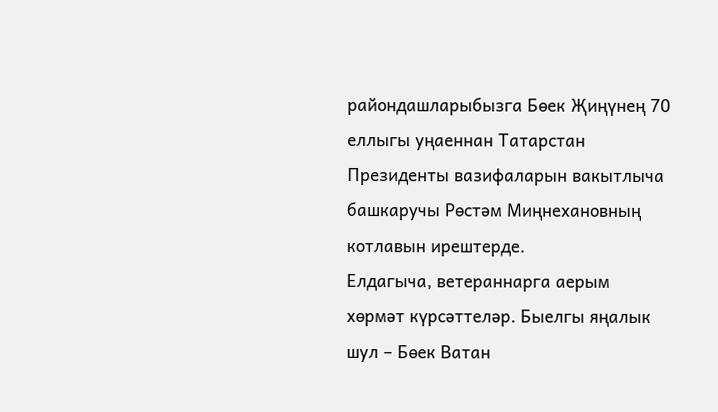райондашларыбызга Бөек Җиңүнең 70 еллыгы уңаеннан Татарстан Президенты вазифаларын вакытлыча башкаручы Рөстәм Миңнехановның котлавын ирештерде.
Елдагыча, ветераннарга аерым хөрмәт күрсәттеләр. Быелгы яңалык шул – Бөек Ватан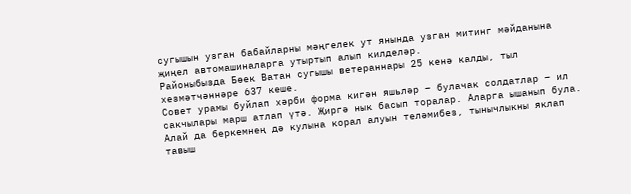сугышын узган бабайларны мәңгелек ут янында узган митинг мәйданына җиңел автомашиналарга утыртып алып килделәр.
Районыбызда Бөек Ватан сугышы ветераннары 25 кенә калды, тыл хезмәтчәннәре 637 кеше.
Совет урамы буйлап хәрби форма кигән яшьләр – булачак солдатлар – ил сакчылары марш атлап үтә. Җиргә нык басып торалар. Аларга ышанып була. Алай да беркемнең дә кулына корал алуын теләмибез, тынычлыкны яклап тавыш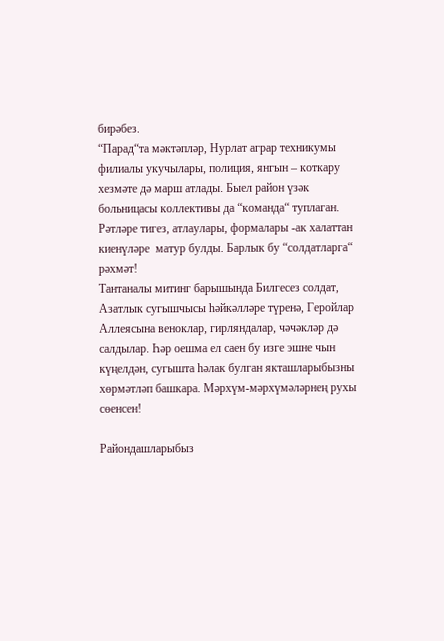бирәбез.
“Парад“та мәктәпләр, Нурлат аграр техникумы филиалы укучылары, полиция, янгын – коткару хезмәте дә марш атлады. Быел район үзәк больницасы коллективы да “команда“ туплаган. Рәтләре тигез, атлаулары, формалары -ак халаттан киенүләре  матур булды. Барлык бу “солдатларга“ рәхмәт!
Тантаналы митинг барышында Билгесез солдат, Азатлык сугышчысы һәйкәлләре түренә, Геройлар Аллеясына веноклар, гирляндалар, чәчәкләр дә салдылар. Һәр оешма ел саен бу изге эшне чын күңелдән, сугышта һәлак булган якташларыбызны хөрмәтләп башкара. Мәрхүм-мәрхүмәләрнең рухы сөенсен!

Райондашларыбыз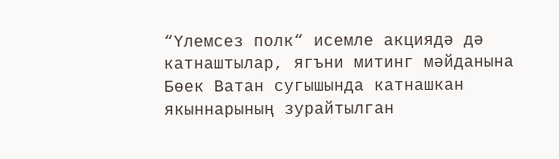“Үлемсез полк“ исемле акциядә дә катнаштылар, ягъни митинг мәйданына Бөек Ватан сугышында катнашкан якыннарының зурайтылган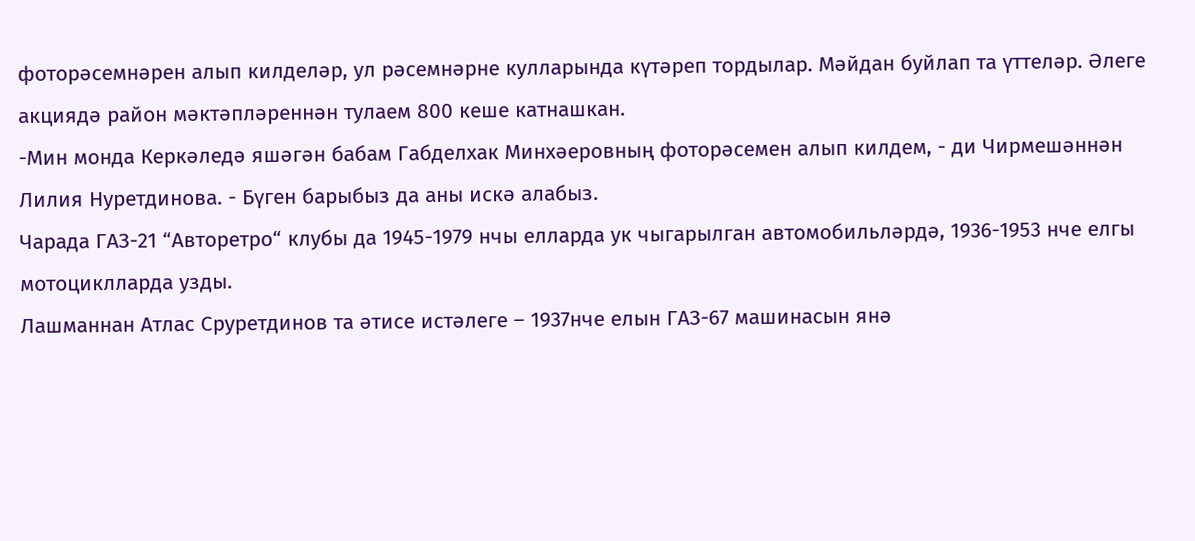фоторәсемнәрен алып килделәр, ул рәсемнәрне кулларында күтәреп тордылар. Мәйдан буйлап та үттеләр. Әлеге акциядә район мәктәпләреннән тулаем 800 кеше катнашкан.
-Мин монда Керкәледә яшәгән бабам Габделхак Минхәеровның фоторәсемен алып килдем, - ди Чирмешәннән Лилия Нуретдинова. - Бүген барыбыз да аны искә алабыз.
Чарада ГАЗ-21 “Авторетро“ клубы да 1945-1979 нчы елларда ук чыгарылган автомобильләрдә, 1936-1953 нче елгы мотоциклларда узды.
Лашманнан Атлас Сруретдинов та әтисе истәлеге – 1937нче елын ГАЗ-67 машинасын янә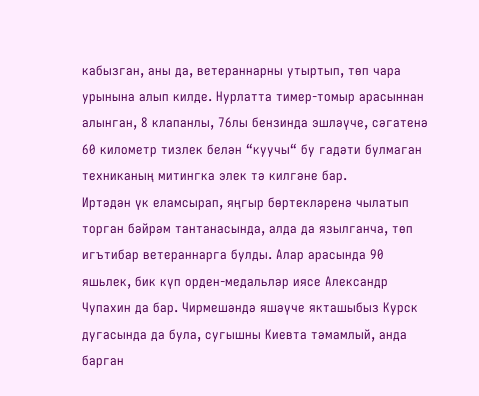кабызган, аны да, ветераннарны утыртып, төп чара урынына алып килде. Нурлатта тимер-томыр арасыннан алынган, 8 клапанлы, 76лы бензинда эшләүче, сәгатенә 60 километр тизлек белән “куучы“ бу гадәти булмаган техниканың митингка элек тә килгәне бар.
Иртәдән үк еламсырап, яңгыр бөртекләренә чылатып торган бәйрәм тантанасында, алда да язылганча, төп игътибар ветераннарга булды. Алар арасында 90 яшьлек, бик күп орден-медальләр иясе Александр Чупахин да бар. Чирмешәндә яшәүче якташыбыз Курск дугасында да була, сугышны Киевта тәмамлый, анда барган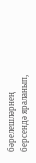бәрелешләрнең берсендә яраланып,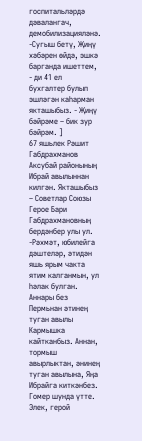госпитальләрдә дәвалангач, демобилизацияләнә.
-Сугыш бетү, Җиңү хәбәрен өйдә, эшкә барганда ишеттем, - ди 41 ел  бухгалтер булып эшләгән каһарман якташыбыз. - Җиңү бәйрәме – бик зур бәйрәм. ]
67 яшьлек Рәшит Габдрахманов Аксубай районының Ибрай авылыннан килгән. Якташыбыз – Советлар Союзы Герое Бари Габдрахмановның бердәнбер улы ул.
-Рәхмәт, юбилейга дәштеләр, әтидән яшь ярым чакта ятим калганмын, ул һәлак булган. Аннары без Пермьнан әтинең туган авылы Кармышка кайтканбыз. Аннан, тормыш авырлыктан, әнинең туган авылына, Яңа Ибрайга киткәнбез. Гомер шунда үтте.
Элек, герой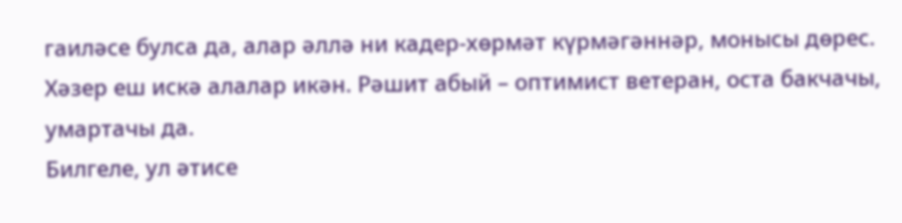гаиләсе булса да, алар әллә ни кадер-хөрмәт күрмәгәннәр, монысы дөрес. Хәзер еш искә алалар икән. Рәшит абый – оптимист ветеран, оста бакчачы, умартачы да.
Билгеле, ул әтисе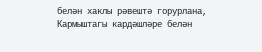белән хаклы рәвештә горурлана, Кармыштагы кардәшләре белән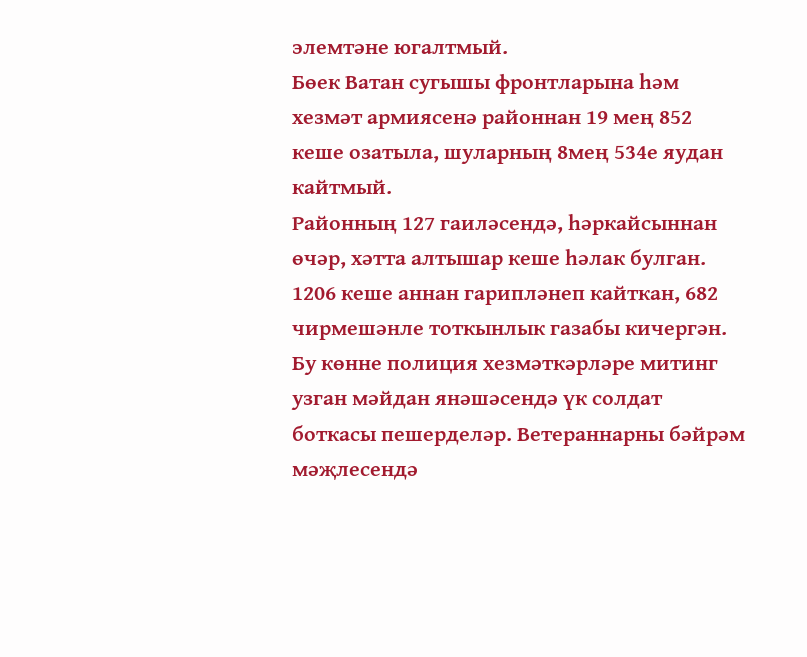элемтәне югалтмый.
Бөек Ватан сугышы фронтларына һәм хезмәт армиясенә районнан 19 мең 852 кеше озатыла, шуларның 8мең 534е яудан кайтмый.
Районның 127 гаиләсендә, һәркайсыннан өчәр, хәтта алтышар кеше һәлак булган. 1206 кеше аннан гарипләнеп кайткан, 682 чирмешәнле тоткынлык газабы кичергән.
Бу көнне полиция хезмәткәрләре митинг узган мәйдан янәшәсендә үк солдат боткасы пешерделәр. Ветераннарны бәйрәм мәҗлесендә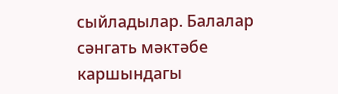сыйладылар. Балалар сәнгать мәктәбе каршындагы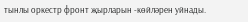тынлы оркестр фронт җырларын -көйләрен уйнады.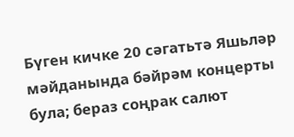Бүген кичке 20 сәгатьтә Яшьләр мәйданында бәйрәм концерты була; бераз соңрак салют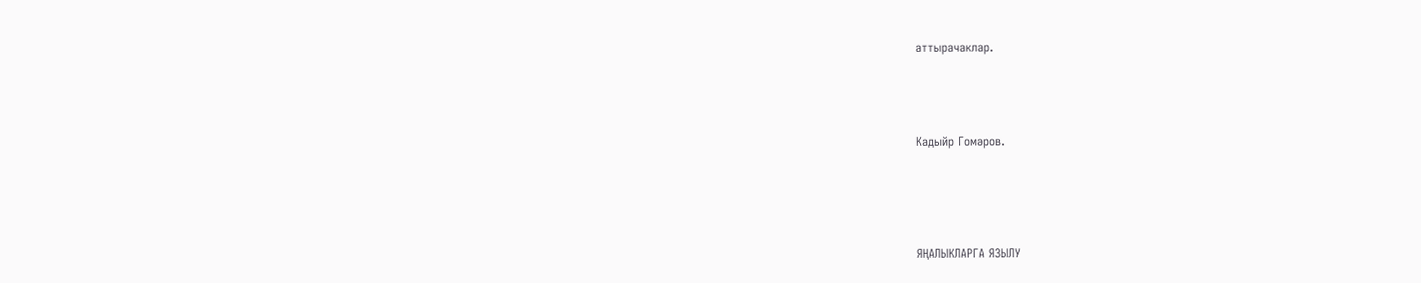аттырачаклар.




Кадыйр Гомәров.





ЯҢАЛЫКЛАРГА ЯЗЫЛУ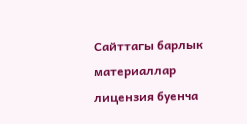Сайттагы барлык материаллар лицензия буенча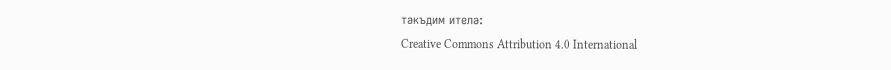тәкъдим ителә:
Creative Commons Attribution 4.0 International